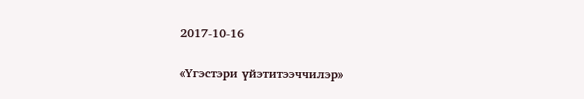2017-10-16

«Үгэстэри үйэтитээччилэр»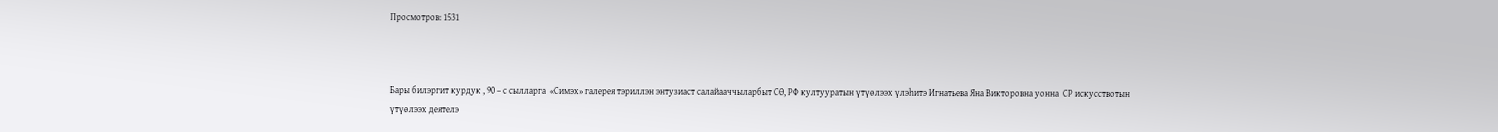Просмотров: 1531



Бары билэргит курдук , 90 – с сылларга  «Симэх» галерея тэриллэн энтузиаст салайааччыларбыт СӨ, РФ култууратын үтүөлээх үлэһитэ Игнатьева Яна Викторовна уонна  СР искусствотын үтүөлээх деятелэ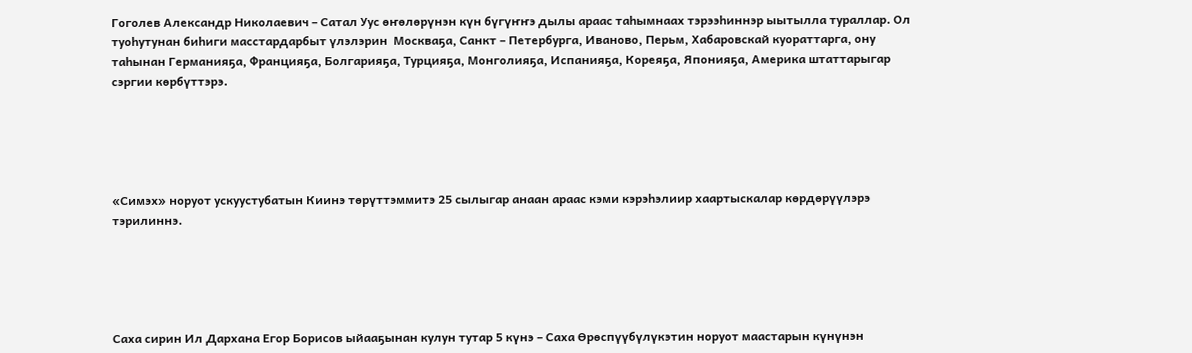Гоголев Александр Николаевич – Сатал Уус өҥөлөрүнэн күн бүгүҥҥэ дылы араас таһымнаах тэрээһиннэр ыытылла тураллар. Ол туоһутунан биһиги масстардарбыт үлэлэрин  Москваҕа, Санкт – Петербурга, Иваново, Перьм, Хабаровскай куораттарга, ону таһынан Германияҕа, Францияҕа, Болгарияҕа, Турцияҕа, Монголияҕа, Испанияҕа, Кореяҕа, Японияҕа, Америка штаттарыгар сэргии көрбүттэрэ.





«Симэх» норуот ускуустубатын Киинэ төрүттэммитэ 25 сылыгар анаан араас кэми кэрэһэлиир хаартыскалар көрдөрүүлэрэ тэрилиннэ.





Саха сирин Ил Дархана Егор Борисов ыйааҕынан кулун тутар 5 күнэ – Саха Өрөспүүбүлүкэтин норуот маастарын күнүнэн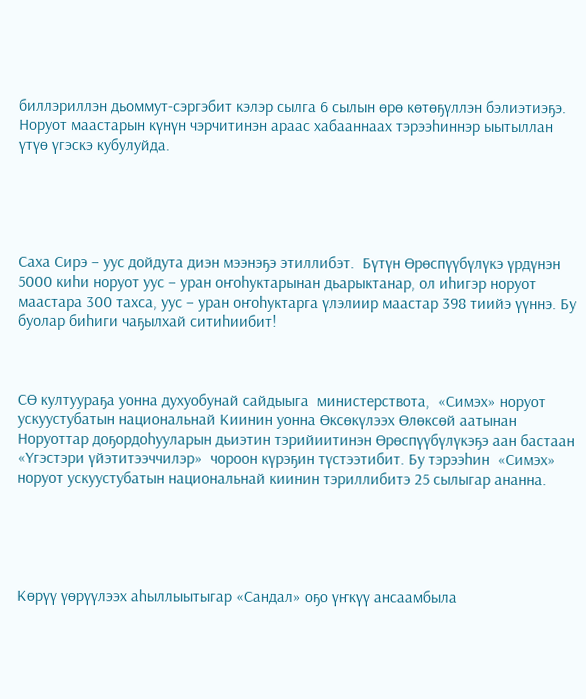биллэриллэн дьоммут-сэргэбит кэлэр сылга 6 сылын өрө көтөҕүллэн бэлиэтиэҕэ.  Норуот маастарын күнүн чэрчитинэн араас хабааннаах тэрээһиннэр ыытыллан үтүө үгэскэ кубулуйда.





Саха Сирэ – уус дойдута диэн мээнэҕэ этиллибэт.  Бүтүн Өрөспүүбүлүкэ үрдүнэн 5000 киһи норуот уус – уран оҥоһуктарынан дьарыктанар, ол иһигэр норуот маастара 300 тахса, уус – уран оҥоһуктарга үлэлиир маастар 398 тиийэ үүннэ. Бу буолар биһиги чаҕылхай ситиһиибит!



СӨ култуураҕа уонна духуобунай сайдыыга  министерствота,  «Симэх» норуот ускуустубатын национальнай Киинин уонна Өксөкүлээх Өлөксөй аатынан Норуоттар доҕордоһууларын дьиэтин тэрийиитинэн Өрөспүүбүлүкэҕэ аан бастаан «Үгэстэри үйэтитээччилэр»  чороон күрэҕин түстээтибит. Бу тэрээһин  «Симэх» норуот ускуустубатын национальнай киинин тэриллибитэ 25 сылыгар ананна.





Көрүү үөрүүлээх аһыллыытыгар «Сандал» оҕо үҥкүү ансаамбыла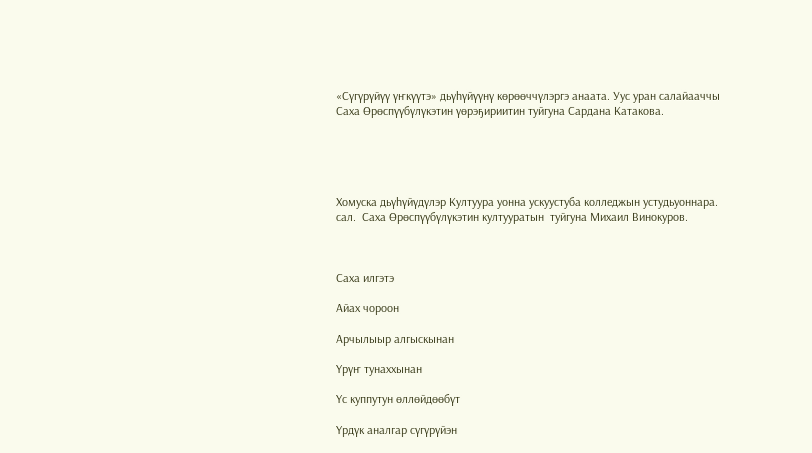«Сүгүрүйүү үҥкүүтэ» дьүһүйүүнү көрөөччүлэргэ анаата. Уус уран салайааччы Саха Өрөспүүбүлүкэтин үөрэҕириитин туйгуна Сардана Катакова.





Хомуска дьүһүйүдүлэр Култуура уонна ускуустуба колледжын устудьуоннара. сал.  Саха Өрөспүүбүлүкэтин култууратын  туйгуна Михаил Винокуров.



Саха илгэтэ

Айах чороон

Арчылыыр алгыскынан

Үрүҥ тунаххынан

Үс куппутун өллөйдөөбүт

Үрдүк аналгар сүгүрүйэн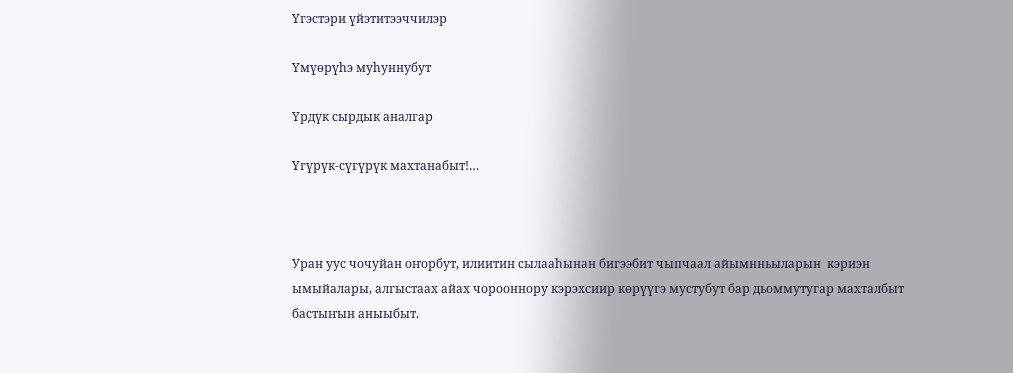Үгэстэри үйэтитээччилэр

Үмүөрүһэ муһуннубут

Үрдүк сырдык аналгар

Үгүрүк-сүгүрүк махтанабыт!…



Уран уус чочуйан оҥорбут, илиитин сылааһынан бигээбит чыпчаал айымнньыларын  кэриэн ымыйалары, алгыстаах айах чорооннору кэрэхсиир көрүүгэ мустубут бар дьоммутугар махталбыт бастыҥын аныыбыт.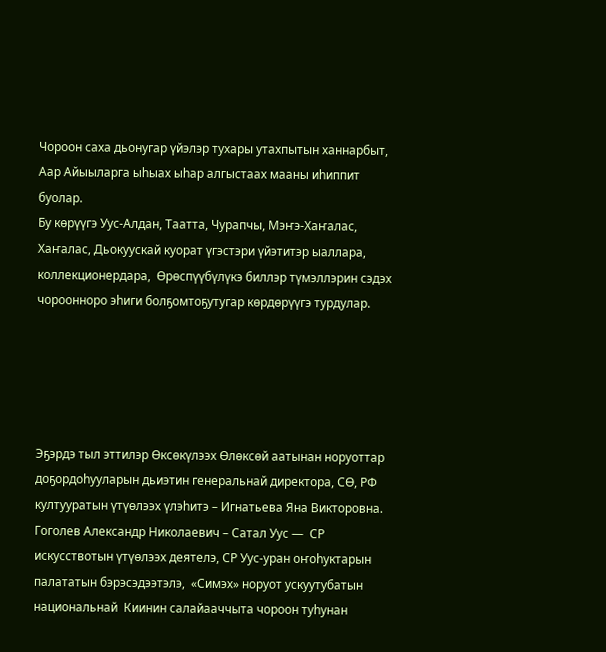Чороон саха дьонугар үйэлэр тухары утахпытын ханнарбыт, Аар Айыыларга ыһыах ыһар алгыстаах мааны иһиппит буолар.
Бу көрүүгэ Уус-Алдан, Таатта, Чурапчы, Мэҥэ-Хаҥалас, Хаҥалас, Дьокуускай куорат үгэстэри үйэтитэр ыаллара, коллекционердара,  Өрөспүүбүлүкэ биллэр түмэллэрин сэдэх чороонноро эһиги болҕомтоҕутугар көрдөрүүгэ турдулар.





Эҕэрдэ тыл эттилэр Өксөкүлээх Өлөксөй аатынан норуоттар доҕордоһууларын дьиэтин генеральнай директора, СӨ, РФ култууратын үтүөлээх үлэһитэ – Игнатьева Яна Викторовна.    Гоголев Александр Николаевич – Сатал Уус —  СР искусствотын үтүөлээх деятелэ, СР Уус-уран оҥоһуктарын палататын бэрэсэдээтэлэ,  «Симэх» норуот ускуутубатын национальнай  Киинин салайааччыта чороон туһунан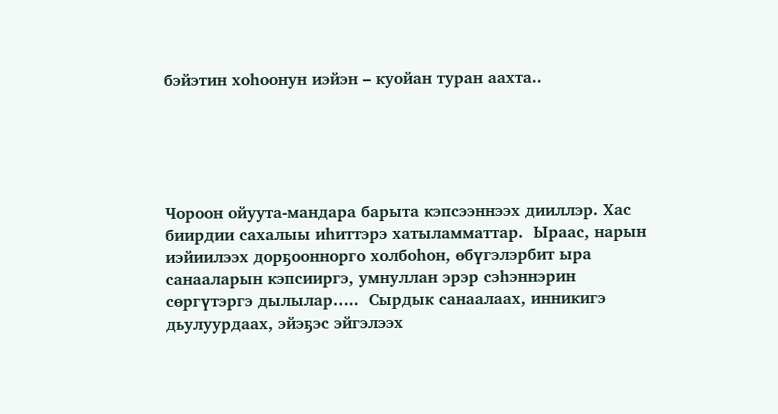бэйэтин хоһоонун иэйэн – куойан туран аахта..





Чороон ойуута-мандара барыта кэпсээннээх дииллэр. Хас биирдии сахалыы иһиттэрэ хатыламматтар.  Ыраас, нарын иэйиилээх дорҕооннорго холбоһон, өбүгэлэрбит ыра санааларын кэпсииргэ, умнуллан эрэр сэһэннэрин сөргүтэргэ дылылар…..  Сырдык санаалаах, инникигэ дьулуурдаах, эйэҕэс эйгэлээх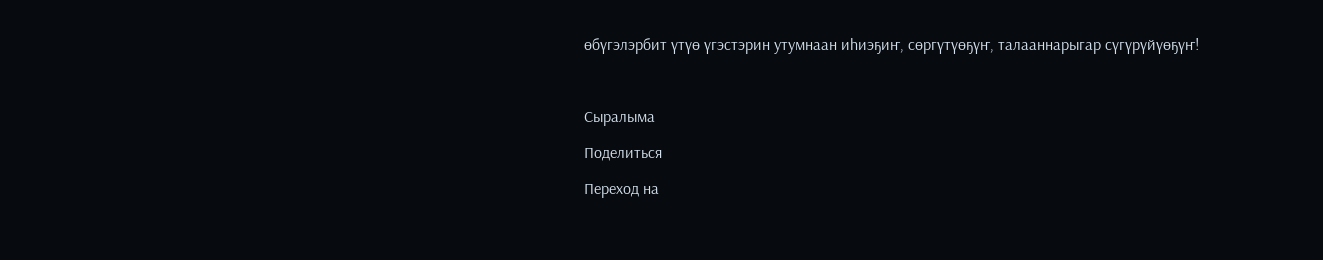өбүгэлэрбит үтүө үгэстэрин утумнаан иһиэҕиҥ, сөргүтүөҕүҥ, талааннарыгар сүгүрүйүөҕүҥ!



Сыралыма

Поделиться

Переход на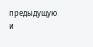предыдущую и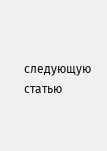следующую статью